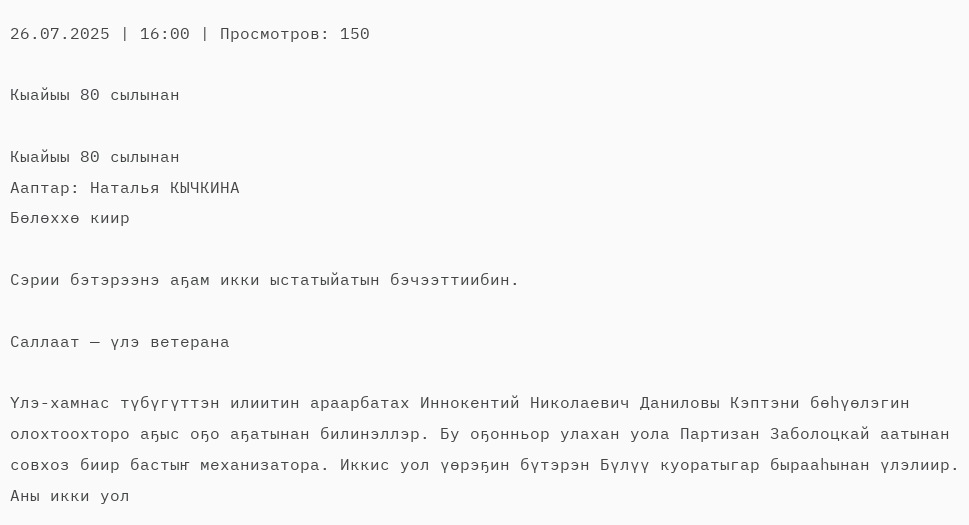26.07.2025 | 16:00 | Просмотров: 150

Кыайыы 80 сылынан

Кыайыы 80 сылынан
Ааптар: Наталья КЫЧКИНА
Бөлөххө киир

Сэрии бэтэрээнэ аҕам икки ыстатыйатын бэчээттиибин.

Саллаат — үлэ ветерана

Үлэ-хамнас түбүгүттэн илиитин араарбатах Иннокентий Николаевич Даниловы Кэптэни бөһүөлэгин олохтоохторо аҕыс оҕо аҕатынан билинэллэр. Бу оҕонньор улахан уола Партизан Заболоцкай аатынан совхоз биир бастыҥ механизатора. Иккис уол үөрэҕин бүтэрэн Бүлүү куоратыгар бырааһынан үлэлиир. Аны икки уол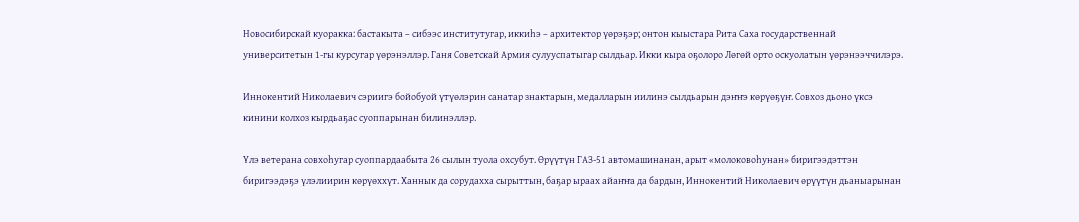Новосибирскай куоракка: бастакыта – сибээс институтугар, иккиһэ – архитектор үөрэҕэр; онтон кыыстара Рита Саха государственнай университетын 1-гы курсугар үөрэнэллэр. Ганя Советскай Армия сулууспатыгар сылдьар. Икки кыра оҕолоро Лөгөй орто оскуолатын үөрэнээччилэрэ.

Иннокентий Николаевич сэриигэ бойобуой үтүөлэрин санатар знактарын, медалларын иилинэ сылдьарын дэҥҥэ көрүөҕүҥ. Совхоз дьоно үксэ кинини колхоз кырдьаҕас суоппарынан билинэллэр.

Үлэ ветерана совхоһугар суоппардаабыта 26 сылын туола охсубут. Өрүүтүн ГАЗ-51 автомашинанан, арыт «молоковоһунан» биригээдэттэн биригээдэҕэ үлэлиирин көрүөххүт. Ханнык да сорудахха сырыттын, баҕар ыраах айаҥҥа да бардын, Иннокентий Николаевич өрүүтүн дьаныарынан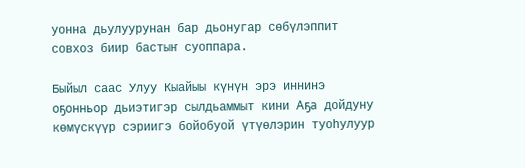уонна дьулуурунан бар дьонугар сөбүлэппит совхоз биир бастыҥ суоппара.

Быйыл саас Улуу Кыайыы күнүн эрэ иннинэ оҕонньор дьиэтигэр сылдьаммыт кини Аҕа дойдуну көмүскүүр сэриигэ бойобуой үтүөлэрин туоһулуур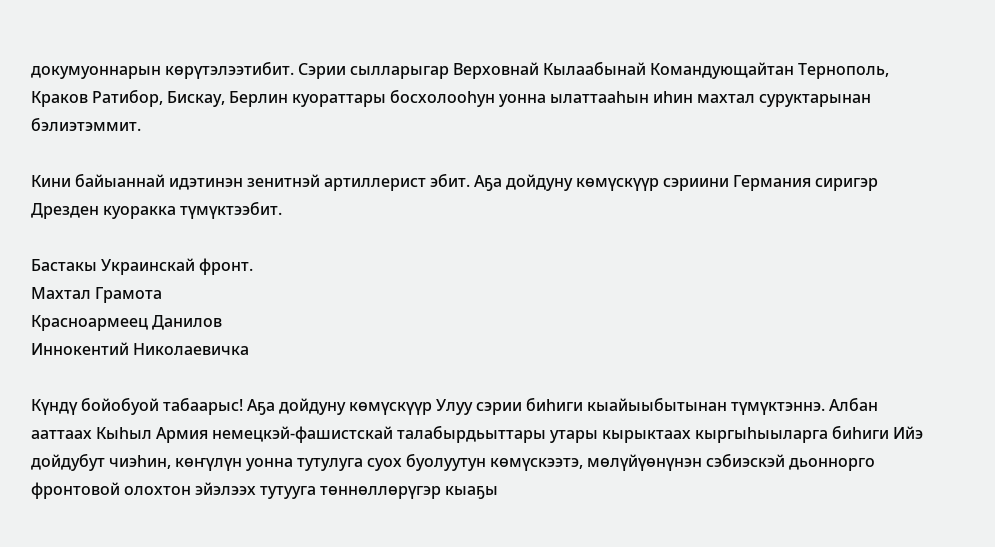докумуоннарын көрүтэлээтибит. Сэрии сылларыгар Верховнай Кылаабынай Командующайтан Тернополь, Краков Ратибор, Бискау, Берлин куораттары босхолооһун уонна ылаттааһын иһин махтал суруктарынан бэлиэтэммит.

Кини байыаннай идэтинэн зенитнэй артиллерист эбит. Аҕа дойдуну көмүскүүр сэриини Германия сиригэр Дрезден куоракка түмүктээбит.

Бастакы Украинскай фронт.
Махтал Грамота
Красноармеец Данилов
Иннокентий Николаевичка

Күндү бойобуой табаарыс! Аҕа дойдуну көмүскүүр Улуу сэрии биһиги кыайыыбытынан түмүктэннэ. Албан ааттаах Кыһыл Армия немецкэй-фашистскай талабырдьыттары утары кырыктаах кыргыһыыларга биһиги Ийэ дойдубут чиэһин, көҥүлүн уонна тутулуга суох буолуутун көмүскээтэ, мөлүйүөнүнэн сэбиэскэй дьоннорго фронтовой олохтон эйэлээх тутууга төннөллөрүгэр кыаҕы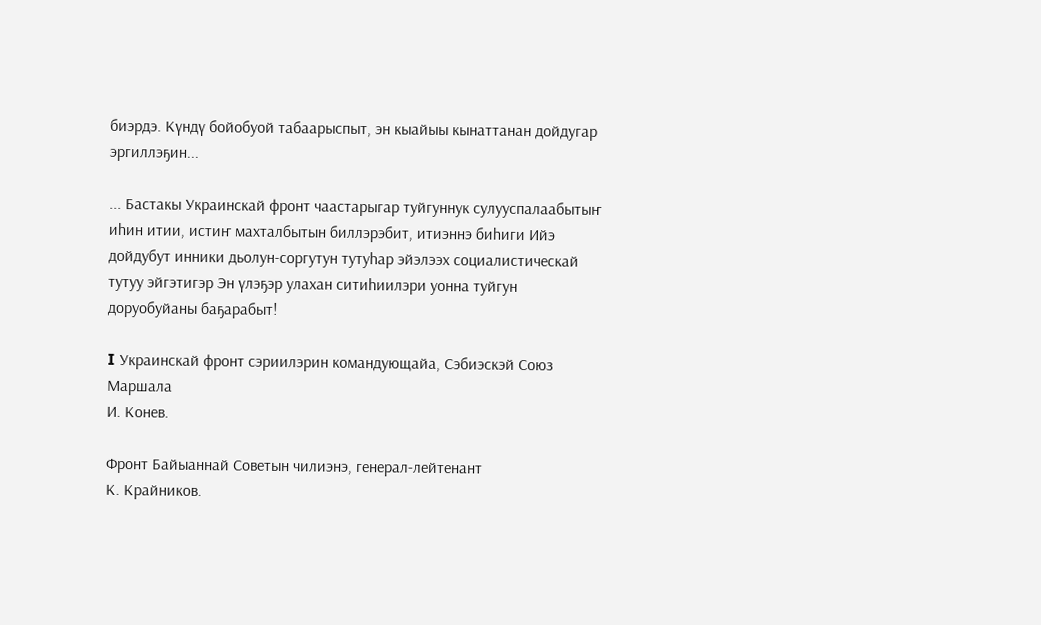биэрдэ. Күндү бойобуой табаарыспыт, эн кыайыы кынаттанан дойдугар эргиллэҕин...

... Бастакы Украинскай фронт чаастарыгар туйгуннук сулууспалаабытыҥ иһин итии, истиҥ махталбытын биллэрэбит, итиэннэ биһиги Ийэ дойдубут инники дьолун-соргутун тутуһар эйэлээх социалистическай тутуу эйгэтигэр Эн үлэҕэр улахан ситиһиилэри уонна туйгун доруобуйаны баҕарабыт!

I Украинскай фронт сэриилэрин командующайа, Сэбиэскэй Союз Маршала
И. Конев.

Фронт Байыаннай Советын чилиэнэ, генерал-лейтенант
К. Крайников.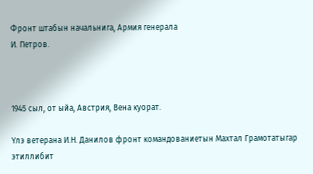Фронт штабын начальнига, Армия генерала
И. Петров.



1945 сыл, от ыйа, Австрия, Вена куорат.

Үлэ ветерана И.Н. Данилов фронт командованиетын Махтал Грамотатыгар этиллибит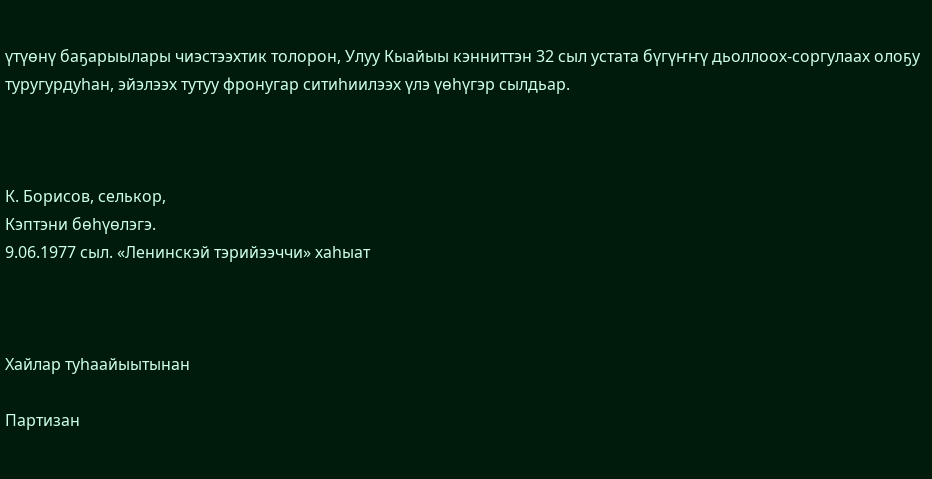үтүөнү баҕарыылары чиэстээхтик толорон, Улуу Кыайыы кэнниттэн 32 сыл устата бүгүҥҥү дьоллоох-соргулаах олоҕу туругурдуһан, эйэлээх тутуу фронугар ситиһиилээх үлэ үөһүгэр сылдьар.



К. Борисов, селькор,
Кэптэни бөһүөлэгэ.
9.06.1977 сыл. «Ленинскэй тэрийээччи» хаһыат



Хайлар туһаайыытынан

Партизан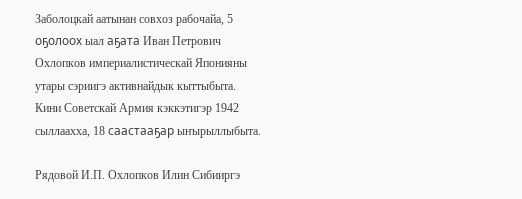Заболоцкай аатынан совхоз рабочайа, 5 оҕолоох ыал аҕата Иван Петрович Охлопков империалистическай Японияны утары сэриигэ активнайдык кыттыбыта. Кини Советскай Армия кэккэтигэр 1942 сыллаахха, 18 саастааҕар ыҥырыллыбыта.

Рядовой И.П. Охлопков Илин Сибииргэ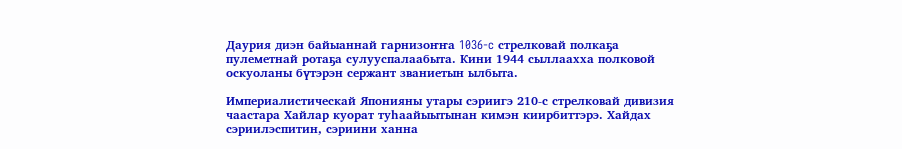Даурия диэн байыаннай гарнизоҥҥа 1036-c стрелковай полкаҕа пулеметнай ротаҕа сулууспалаабыта. Кини 1944 сыллаахха полковой оскуоланы бүтэрэн сержант званиетын ылбыта.

Империалистическай Японияны утары сэриигэ 210-с стрелковай дивизия чаастара Хайлар куорат туһаайыытынан кимэн киирбиттэрэ. Хайдах сэриилэспитин, сэриини ханна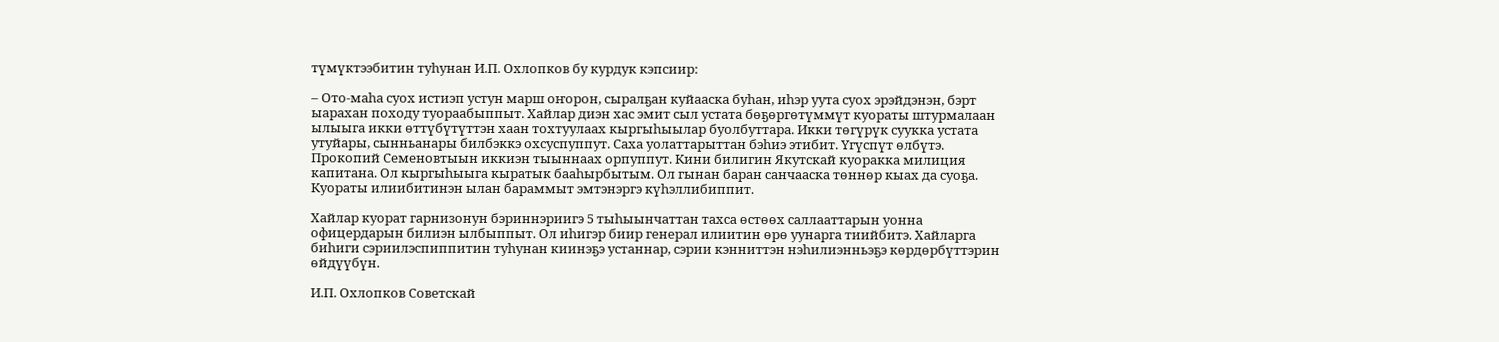түмүктээбитин туһунан И.П. Охлопков бу курдук кэпсиир:

– Ото-маһа суох истиэп устун марш оҥорон, сыралҕан куйааска буһан, иһэр уута суох эрэйдэнэн, бэрт ыарахан походу туораабыппыт. Хайлар диэн хас эмит сыл устата бөҕөргөтүммүт куораты штурмалаан ылыыга икки өттүбүтүттэн хаан тохтуулаах кыргыһыылар буолбуттара. Икки төгүрүк суукка устата утуйары, сынньанары билбэккэ охсуспуппут. Саха уолаттарыттан бэһиэ этибит. Үгүспүт өлбүтэ. Прокопий Семеновтыын иккиэн тыыннаах орпуппут. Кини билигин Якутскай куоракка милиция капитана. Ол кыргыһыыга кыратык бааһырбытым. Ол гынан баран санчааска төннөр кыах да суоҕа. Куораты илиибитинэн ылан бараммыт эмтэнэргэ күһэллибиппит.

Хайлар куорат гарнизонун бэриннэриигэ 5 тыһыынчаттан тахса өстөөх саллааттарын уонна офицердарын билиэн ылбыппыт. Ол иһигэр биир генерал илиитин өрө уунарга тиийбитэ. Хайларга биһиги сэриилэспиппитин туһунан киинэҕэ устаннар, сэрии кэнниттэн нэһилиэнньэҕэ көрдөрбүттэрин өйдүүбүн.

И.П. Охлопков Советскай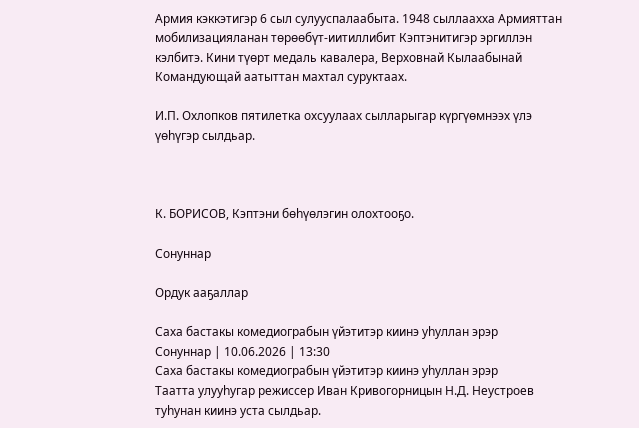Армия кэккэтигэр 6 сыл сулууспалаабыта. 1948 сыллаахха Армияттан мобилизацияланан төрөөбүт-иитиллибит Кэптэнитигэр эргиллэн кэлбитэ. Кини түөрт медаль кавалера, Верховнай Кылаабынай Командующай аатыттан махтал суруктаах.

И.П. Охлопков пятилетка охсуулаах сылларыгар күргүөмнээх үлэ үөһүгэр сылдьар.



К. БОРИСОВ, Кэптэни бөһүөлэгин олохтооҕо.

Сонуннар

Ордук ааҕаллар

Саха бастакы комедиограбын үйэтитэр киинэ уһуллан эрэр
Сонуннар | 10.06.2026 | 13:30
Саха бастакы комедиограбын үйэтитэр киинэ уһуллан эрэр
Таатта улууһугар режиссер Иван Кривогорницын Н.Д. Неустроев туһунан киинэ уста сылдьар.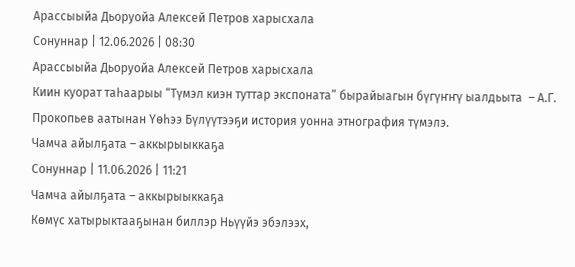Арассыыйа Дьоруойа Алексей Петров харысхала
Сонуннар | 12.06.2026 | 08:30
Арассыыйа Дьоруойа Алексей Петров харысхала
Киин куорат таһаарыы “Түмэл киэн туттар экспоната” бырайыагын бүгүҥҥү ыалдьыта  – А.Г. Прокопьев аатынан Үөһээ Бүлүүтээҕи история уонна этнография түмэлэ.
Чамча айылҕата – аккырыыккаҕа
Сонуннар | 11.06.2026 | 11:21
Чамча айылҕата – аккырыыккаҕа
Көмүс хатырыктааҕынан биллэр Ньүүйэ эбэлээх,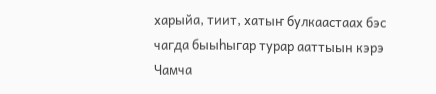харыйа, тиит, хатыҥ булкаастаах бэс чагда быыһыгар турар ааттыын кэрэ Чамча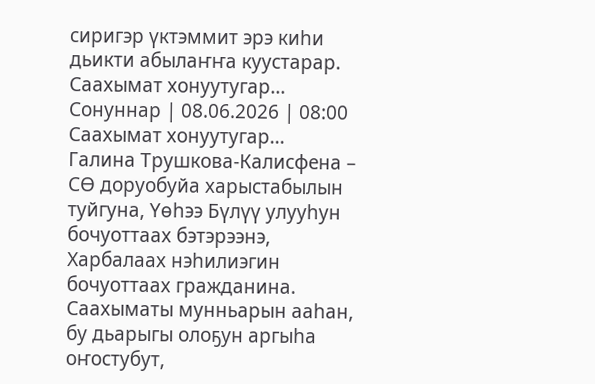сиригэр үктэммит эрэ киһи дьикти абылаҥҥа куустарар.
Саахымат хонуутугар...
Сонуннар | 08.06.2026 | 08:00
Саахымат хонуутугар...
Галина Трушкова-Калисфена – СӨ доруобуйа харыстабылын туйгуна, Үөһээ Бүлүү улууһун бочуоттаах бэтэрээнэ, Харбалаах нэһилиэгин бочуоттаах гражданина. Саахыматы мунньарын ааһан, бу дьарыгы олоҕун аргыһа оҥостубут,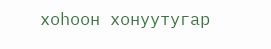хоһоон хонуутугар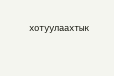хотуулаахтык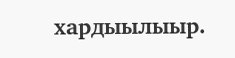хардыылыыр.